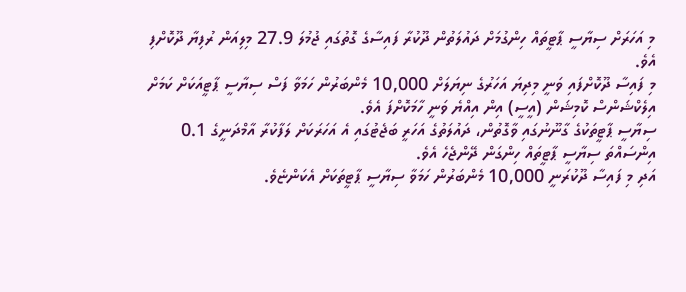މި އަހަރަށް ސިޔާސީ ޕާޓީތައް ހިންގުމަށް ދައުލަތުން ދޫކުރާ ފައިސާގެ ގޮތުގައި ޖުމުލަ 27.9 މިލިއަން ރުފިޔާ ދޫކޮށްފި އެވެ.
މި ފައިސާ ދޫކޮށްފައި ވަނީ މިދިޔަ އަހަރުގެ ނިޔަލަށް 10,000 މެންބަރުން ހަމަވާ ފަސް ސިޔާސީ ޕާޓީއަކަށް ކަމަށް އިލެކްޝަންސް ކޮމިޝަން (އީސީ) އިން އިއްޔެ ވަނީ ހާމަކޮށްފަ އެވެ.
ސިޔާސީ ޕާޓީތަކުގެ ގާނޫނުގައި ވާގޮތުން، ދައުލަތުގެ އަހަރީ ބަޖެޓުގައި އެ އަހަރަކަށް ލަފާކުރާ އާމްދަނީގެ 0.1 އިންސައްތަ ސިޔާސީ ޕާޓީތައް ހިންގަން ދޭންޖެހެ އެވެ.
އަދި މި ފައިސާ ދޫކުރަނީ 10,000 މެންބަރުން ހަމަވާ ސިޔާސީ ޕާޓީތަކަށް އެކަންޏެވެ.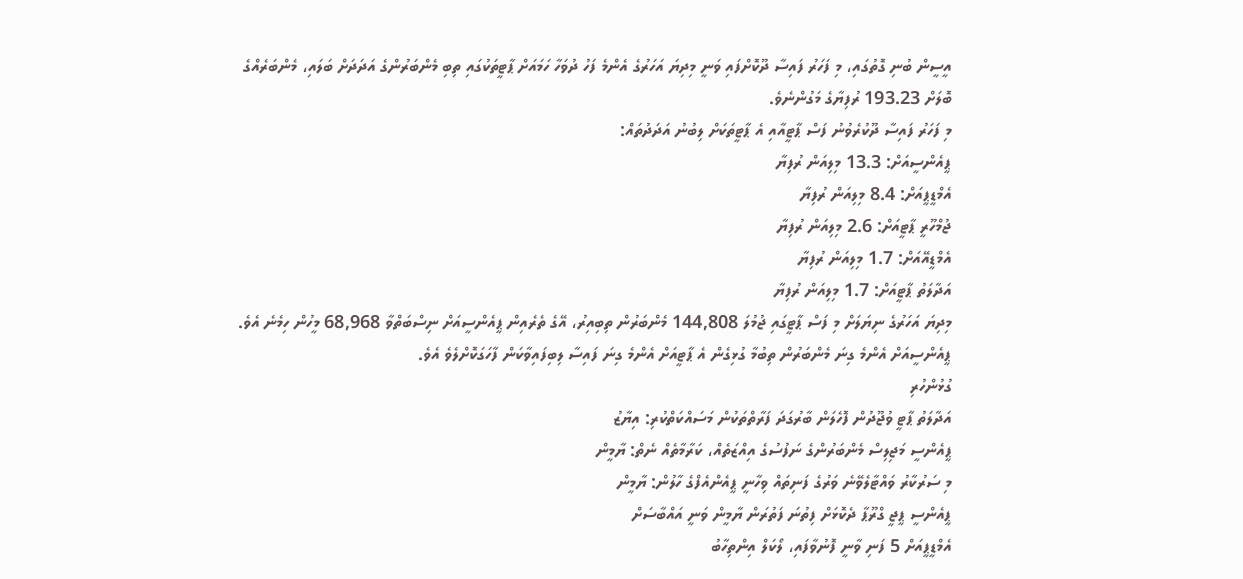އީސީން ބުނި ގޮތުގައި، މި ފަހަރު ފައިސާ ދޫކޮށްފައި ވަނީ މިދިޔަ އަހަރުގެ އެންމެ ފަހު ދުވަހާ ހަމައަށް ޕާޓީތަކުގައި ތިބި މެންބަރުންގެ އަދަދަށް ބަލައި، މެންބަރެއްގެ ބޮލަށް 193.23 ރުފިޔާގެ މަގުންނެވެ.
މި ފަހަރު ފައިސާ ދޫކުރެވުނު ފަސް ޕާޓީއާއި އެ ޕާޓީތަކަށް ލިބުނު އަދަދުތައް:
ޕީއެންސީއަށް: 13.3 މިލިއަން ރުފިޔާ
އެމްޑީޕީއަށް: 8.4 މިލިއަން ރުފިޔާ
ޖުމްހޫރީ ޕާޓީއަށް: 2.6 މިލިއަން ރުފިޔާ
އެމްޑީއޭއަށް: 1.7 މިލިއަން ރުފިޔާ
އަދާލަތު ޕާޓީއަށް: 1.7 މިލިއަން ރުފިޔާ
މިދިޔަ އަހަރުގެ ނިޔަލަށް މި ފަސް ޕާޓީގައި ޖުމުލަ 144,808 މެންބަރުން ތިބިއިރު، އޭގެ ތެރެއިން ޕީއެންސީއަށް ނިސްބަތްވާ 68,968 މީހުން ހިމެނެ އެވެ.
ޕީއެންސީއަށް އެންމެ ގިނަ މެންބަރުން ތިބުމާ ގުޅިގެން އެ ޕާޓީއަށް އެންމެ ގިނަ ފައިސާ ލިބިފައިވާކަން ފާހަގަކޮށްލެވެ އެވެ.
ގުޅުންހުރި
އަދާލަތު ޕާޓީ ވުޖޫދުން ފޮހެލަން ބާރުގަދަ ފަރާތްތަކުން މަސައްކަތްކުރި: އިޔާޒު
ޕީއެންސީ މަޖިލިސް މެންބަރުންގެ ނަފުސުގެ އިއްޒަތެއް، ކަރާމާތެއް ނެތް: ޔާމީން
މި ސަރުކާރު ވައްޓާލެވޭނެ ވަރުގެ ފަނިތައް ވިހާނީ ޕީއެންއެފްގެ ހާލުން: ޔާމީން
ޕީއެންސީ ޕީޖީ ގްރޫޕާ ދެކޮޅަށް ފިތުނަ ފަތުރަން ޔާމީން ވަނީ އައްބާސަށް
އެމްޑީޕީއަށް 5 ފަނި ވާނީ ފޮނުވާފައި، ލޯކަލް އިންތިހާބު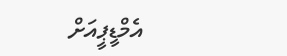އެމްޑީޕީއަށް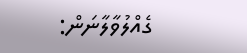ގެއްލުވާލާނަން: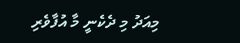މިއަދު މި ދެކެނީ މާ އުފާވެރި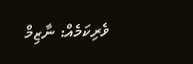ވެރިކަމެއް: ނާޒިމް